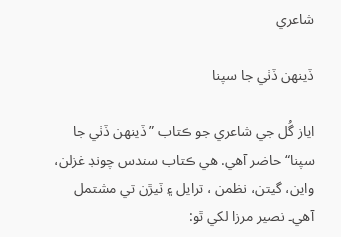شاعري

ڏينهن ڏٺي جا سپنا

اياز گُل جي شاعري جو ڪتاب ”ڏينهن ڏٺي جا سپنا“ حاضر آهي. هي ڪتاب سندس چونڊ غزلن، واين، گيتن، نظمن ، ترايل ۽ ٽيڙن تي مشتمل آهي۔ نصير مرزا لکي ٿو: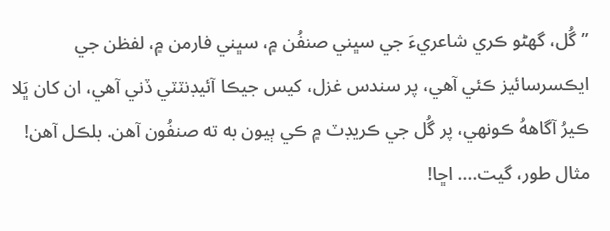”گُل، گھڻو ڪري شاعريءَ جي سڀني صنفُن ۾، سڀني فارمن ۾، لفظن جي ايڪسرسائيز ڪئي آهي، پر سندس غزل، کيس جيڪا آئيڊنٽٽي ڏني آهي، ان کان ڀَلا ڪيرُ آگاههُ ڪونهي، پر گُل جي ڪريڊٽ ۾ ڪي ٻيون به ته صنفُون آهن. بلڪل آهن! مثال طور، گيت.... اڇا!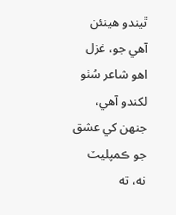ٿيندو هينئن آهي جو، غزل اهو شاعر سُٺو لکندو آهي، جنهن کي عشق جو ڪمپليٽ نه، ته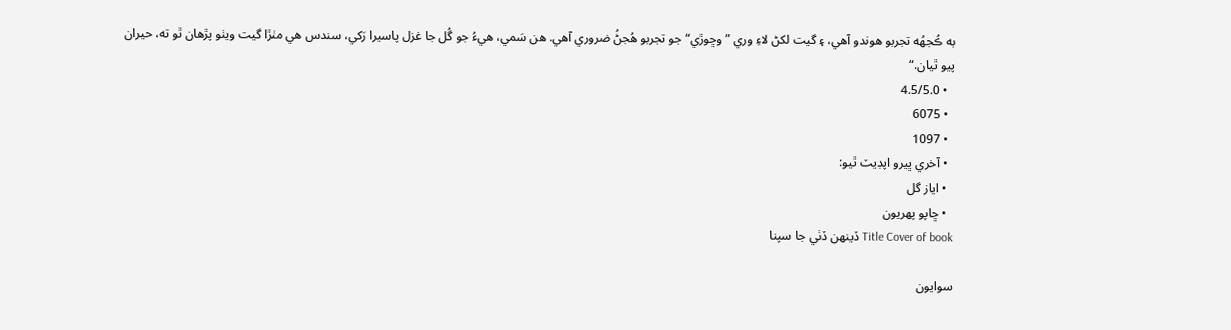به ڪُجھُه تجربو هوندو آهي، ۽ گيت لکڻ لاءِ وري ”وڇوڙي“ جو تجربو هُجڻُ ضروري آهي. هن سَمي، هيءُ جو گُل جا غزل پاسيرا رَکي، سندس هي مٺڙا گيت ويٺو پڙهان ٿو ته، حيران پيو ٿيان.“
  • 4.5/5.0
  • 6075
  • 1097
  • آخري ڀيرو اپڊيٽ ٿيو:
  • اياز گل
  • ڇاپو پھريون
Title Cover of book ڏينهن ڏٺي جا سپنا

سوايون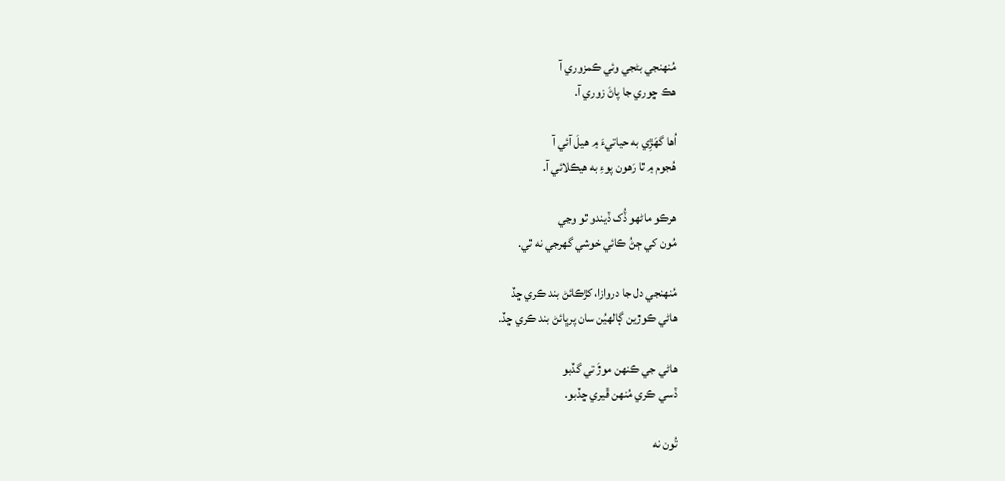مُنهنجي بڻجي وئي ڪمزوري آ
هڪ ڇوري جا پاڻَ زوري آ.

اُها گھَڙِي به حياتيءَ ۾ هيلَ آئي آ
هُجوم ۾ ٿا رَهون پوءِ به هيڪلائي آ.

هرڪو ماڻهو ڏُک ڏيندو ٿو وڃي
مُون کي ڄڻُ ڪائي خوشي گھرجي نه ٿي.

مُنهنجي دل جا دروازا، کڙڪائڻ بند ڪري ڇڏ
هاڻي ڪوڙين ڳالهيُن سان پرڀائڻ بند ڪري ڇڏ.

هاڻي جي ڪنهن موڙَ تي گڏبو
ڏسي ڪري مُنهن ڦيري ڇڏبو.

تُون نه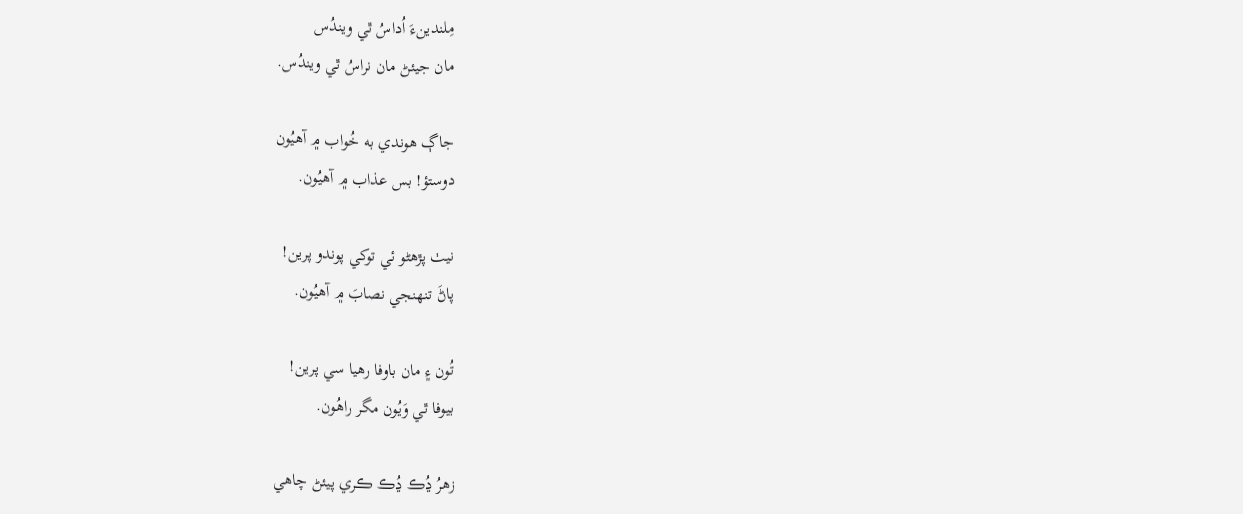مِلندينءَ اُداسُ ٿي ويندُس
مان جيئڻ مان نراسُ ٿي ويندُس.

جاڳ هوندي به خُواب ۾ آهيُون
دوستؤ! بس عذاب ۾ آهيُون.

نيٺ پڙهڻو ئي توکي پوندو پرين!
پاڻَ تنهنجي نصابَ ۾ آهيُون.

تُون ۽ مان باوفا رهيا سي پرين!
بيوفا ٿي وَيُون مگر راهُون.

زهرُ ڍُڪ ڍُڪ ڪري پيئڻ چاهي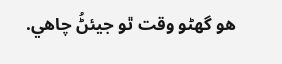هو گھڻو وقت ٿو جيئڻُ چاهي.